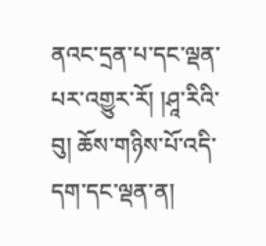ནའང་དྲན་པ་དང་ལྡན་པར་འགྱུར་རོ། །ཤཱ་རིའི་བུ། ཆོས་གཉིས་པོ་འདི་དག་དང་ལྡན་ན།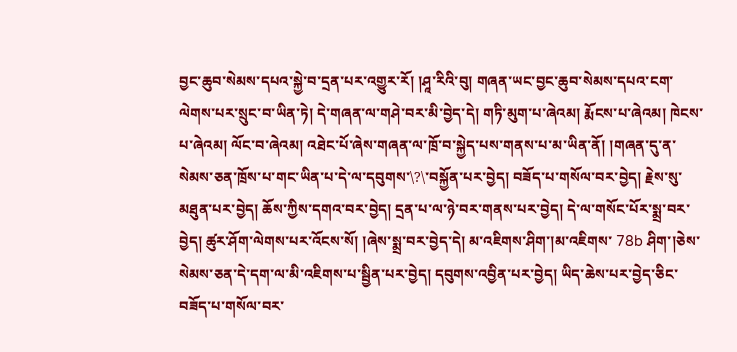བྱང་ཆུབ་སེམས་དཔའ་སྐྱེ་བ་དྲན་པར་འགྱུར་རོ། །ཤཱ་རིའི་བུ། གཞན་ཡང་བྱང་ཆུབ་སེམས་དཔའ་ངག་ལེགས་པར་སྲུང་བ་ཡིན་ཏེ། དེ་གཞན་ལ་གཤེ་བར་མི་བྱེད་དེ། གཏི་མུག་པ་ཞེའམ། རྨོངས་པ་ཞེའམ། ཁེངས་པ་ཞེའམ། ལོང་བ་ཞེའམ། འཐེང་པོ་ཞེས་གཞན་ལ་ཁྲོ་བ་སྐྱེད་པས་གནས་པ་མ་ཡིན་ནོ། །གཞན་དུ་ན་སེམས་ཅན་ཁྲོས་པ་གང་ཡིན་པ་དེ་ལ་དབུགས་\?\་བསྐྱོན་པར་བྱེད། བཟོད་པ་གསོལ་བར་བྱེད། རྗེས་སུ་མཐུན་པར་བྱེད། ཆོས་ཀྱིས་དགའ་བར་བྱེད། དྲན་པ་ལ་ཉེ་བར་གནས་པར་བྱེད། དེ་ལ་གསོང་པོར་སྨྲ་བར་བྱེད། ཚུར་ཤོག་ལེགས་པར་འོངས་སོ། །ཞེས་སྨྲ་བར་བྱེད་དེ། མ་འཇིགས་ཤིག་།མ་འཇིགས་ 78b ཤིག་།ཅེས་སེམས་ཅན་དེ་དག་ལ་མི་འཇིགས་པ་སྦྱིན་པར་བྱེད། དབུགས་འབྱིན་པར་བྱེད། ཡིད་ཆེས་པར་བྱེད་ཅིང་བཟོད་པ་གསོལ་བར་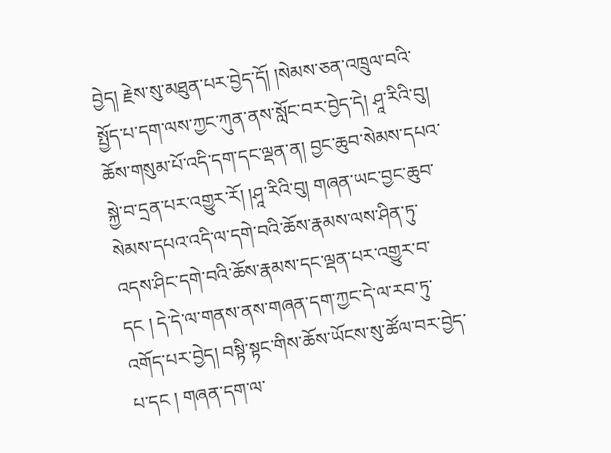བྱེད། རྗེས་སུ་མཐུན་པར་བྱེད་དོ། །སེམས་ཅན་འཁྲུལ་བའི་སྤྱོད་པ་དག་ལས་ཀྱང་ཀུན་ནས་སློང་བར་བྱེད་དེ། ཤཱ་རིའི་བུ། ཆོས་གསུམ་པོ་འདི་དག་དང་ལྡན་ན། བྱང་ཆུབ་སེམས་དཔའ་སྐྱེ་བ་དྲན་པར་འགྱུར་རོ། །ཤཱ་རིའི་བུ། གཞན་ཡང་བྱང་ཆུབ་སེམས་དཔའ་འདི་ལ་དགེ་བའི་ཆོས་རྣམས་ལས་ཤིན་ཏུ་འདས་ཤིང་དགེ་བའི་ཆོས་རྣམས་དང་ལྡན་པར་འགྱུར་བ་དང ། དེ་དེ་ལ་གནས་ནས་གཞན་དག་ཀྱང་དེ་ལ་རབ་ཏུ་འགོད་པར་བྱེད། བསྟི་སྟང་གིས་ཆོས་ཡོངས་སུ་ཚོལ་བར་བྱེད་པ་དང ། གཞན་དག་ལ་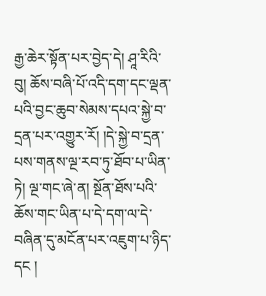རྒྱ་ཆེར་སྟོན་པར་བྱེད་དེ། ཤཱ་རིའི་བུ། ཆོས་བཞི་པོ་འདི་དག་དང་ལྡན་པའི་བྱང་ཆུབ་སེམས་དཔའ་སྐྱེ་བ་དྲན་པར་འགྱུར་རོ། །དེ་སྐྱེ་བ་དྲན་པས་གནས་ལྔ་རབ་ཏུ་ཐོབ་པ་ཡིན་ཏེ། ལྔ་གང་ཞེ་ན། སྔོན་ཐོས་པའི་ཆོས་གང་ཡིན་པ་དེ་དག་ལ་དེ་བཞིན་དུ་མངོན་པར་འཇུག་པ་ཉིད་དང །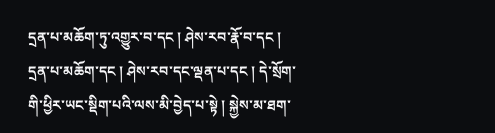དྲན་པ་མཆོག་ཏུ་འགྱུར་བ་དང ། ཤེས་རབ་རྣོ་བ་དང ། དྲན་པ་མཆོག་དང ། ཤེས་རབ་དང་ལྡན་པ་དང ། དེ་སྲོག་གི་ཕྱིར་ཡང་སྡིག་པའི་ལས་མི་བྱེད་པ་སྟེ ། སྐྱེས་མ་ཐག་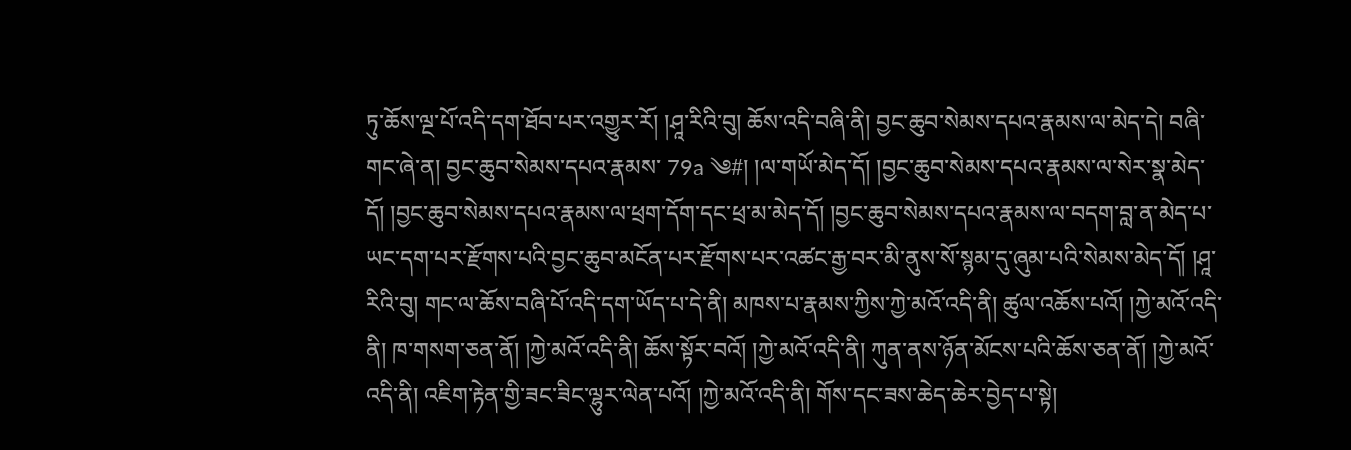ཏུ་ཆོས་ལྔ་པོ་འདི་དག་ཐོབ་པར་འགྱུར་རོ། །ཤཱ་རིའི་བུ། ཆོས་འདི་བཞི་ནི། བྱང་ཆུབ་སེམས་དཔའ་རྣམས་ལ་མེད་དེ། བཞི་གང་ཞེ་ན། བྱང་ཆུབ་སེམས་དཔའ་རྣམས་ 79a ༄#། །ལ་གཡོ་མེད་དོ། །བྱང་ཆུབ་སེམས་དཔའ་རྣམས་ལ་སེར་སྣ་མེད་དོ། །བྱང་ཆུབ་སེམས་དཔའ་རྣམས་ལ་ཕྲག་དོག་དང་ཕྲ་མ་མེད་དོ། །བྱང་ཆུབ་སེམས་དཔའ་རྣམས་ལ་བདག་བླ་ན་མེད་པ་ཡང་དག་པར་རྫོགས་པའི་བྱང་ཆུབ་མངོན་པར་རྫོགས་པར་འཚང་རྒྱ་བར་མི་ནུས་སོ་སྙམ་དུ་ཞུམ་པའི་སེམས་མེད་དོ། །ཤཱ་རིའི་བུ། གང་ལ་ཆོས་བཞི་པོ་འདི་དག་ཡོད་པ་དེ་ནི། མཁས་པ་རྣམས་ཀྱིས་ཀྱེ་མའོ་འདི་ནི། ཚུལ་འཆོས་པའོ། །ཀྱེ་མའོ་འདི་ནི། ཁ་གསག་ཅན་ནོ། །ཀྱེ་མའོ་འདི་ནི། ཆོས་སྟོར་བའོ། །ཀྱེ་མའོ་འདི་ནི། ཀུན་ནས་ཉོན་མོངས་པའི་ཆོས་ཅན་ནོ། །ཀྱེ་མའོ་འདི་ནི། འཇིག་རྟེན་གྱི་ཟང་ཟིང་ལྷུར་ལེན་པའོ། །ཀྱེ་མའོ་འདི་ནི། གོས་དང་ཟས་ཆེད་ཆེར་བྱེད་པ་སྟེ།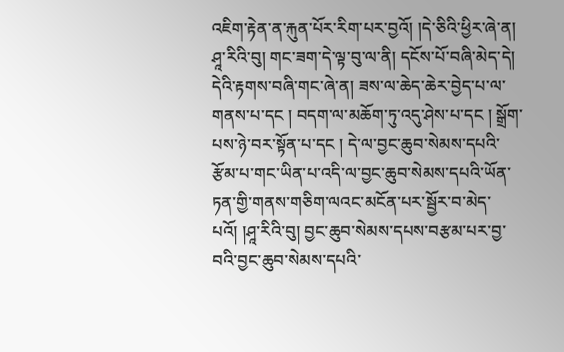འཇིག་རྟེན་ན་རྐུན་པོར་རིག་པར་བྱའོ། །དེ་ཅིའི་ཕྱིར་ཞེ་ན། ཤཱ་རིའི་བུ། གང་ཟག་དེ་ལྟ་བུ་ལ་ནི། དངོས་པོ་བཞི་མེད་དེ། དེའི་རྟགས་བཞི་གང་ཞེ་ན། ཟས་ལ་ཆེད་ཆེར་བྱེད་པ་ལ་གནས་པ་དང ། བདག་ལ་མཆོག་ཏུ་འདུ་ཤེས་པ་དང ། སྒྲོག་པས་ཉེ་བར་སྟོན་པ་དང ། དེ་ལ་བྱང་ཆུབ་སེམས་དཔའི་རྩོམ་པ་གང་ཡིན་པ་འདི་ལ་བྱང་ཆུབ་སེམས་དཔའི་ཡོན་ཏན་གྱི་གནས་གཅིག་ལའང་མངོན་པར་སྦྱོར་བ་མེད་པའོ། །ཤཱ་རིའི་བུ། བྱང་ཆུབ་སེམས་དཔས་བརྩམ་པར་བྱ་བའི་བྱང་ཆུབ་སེམས་དཔའི་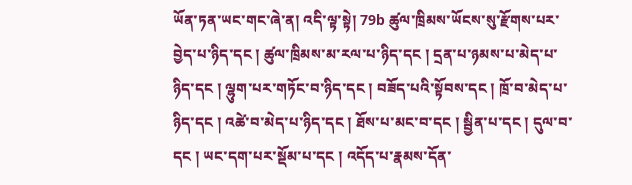ཡོན་ཏན་ཡང་གང་ཞེ་ན། འདི་ལྟ་སྟེ། 79b ཚུལ་ཁྲིམས་ཡོངས་སུ་རྫོགས་པར་བྱེད་པ་ཉིད་དང ། ཚུལ་ཁྲིམས་མ་རལ་པ་ཉིད་དང ། དྲན་པ་ཉམས་པ་མེད་པ་ཉིད་དང ། ལྷུག་པར་གཏོང་བ་ཉིད་དང ། བཟོད་པའི་སྟོབས་དང ། ཁྲོ་བ་མེད་པ་ཉིད་དང ། འཚེ་བ་མེད་པ་ཉིད་དང ། ཐོས་པ་མང་བ་དང ། སྦྱིན་པ་དང ། དུལ་བ་དང ། ཡང་དག་པར་སྡོམ་པ་དང ། འདོད་པ་རྣམས་དོན་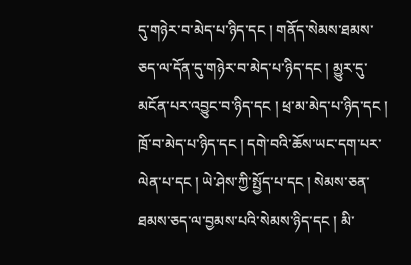དུ་གཉེར་བ་མེད་པ་ཉིད་དང ། གནོད་སེམས་ཐམས་ཅད་ལ་དོན་དུ་གཉེར་བ་མེད་པ་ཉིད་དང ། མྱུར་དུ་མངོན་པར་འབྱུང་བ་ཉིད་དང ། ཕྲ་མ་མེད་པ་ཉིད་དང ། ཁྲོ་བ་མེད་པ་ཉིད་དང ། དགེ་བའི་ཆོས་ཡང་དག་པར་ལེན་པ་དང ། ཡེ་ཤེས་ཀྱི་སྤྱོད་པ་དང ། སེམས་ཅན་ཐམས་ཅད་ལ་བྱམས་པའི་སེམས་ཉིད་དང ། མི་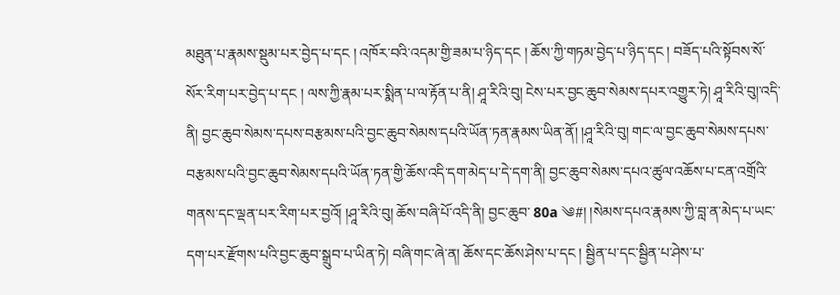མཐུན་པ་རྣམས་སྡུམ་པར་བྱེད་པ་དང ། འཁོར་བའི་འདམ་གྱི་ཟམ་པ་ཉིད་དང ། ཆོས་ཀྱི་གཏམ་བྱེད་པ་ཉིད་དང ། བཟོད་པའི་སྟོབས་སོ་སོར་རིག་པར་བྱེད་པ་དང ། ལས་ཀྱི་རྣམ་པར་སྨིན་པ་ལ་རྟོན་པ་ནི། ཤཱ་རིའི་བུ། ངེས་པར་བྱང་ཆུབ་སེམས་དཔར་འགྱུར་ཏེ། ཤཱ་རིའི་བུ།་འདི་ནི། བྱང་ཆུབ་སེམས་དཔས་བརྩམས་པའི་བྱང་ཆུབ་སེམས་དཔའི་ཡོན་ཏན་རྣམས་ཡིན་ནོ། །ཤཱ་རིའི་བུ། གང་ལ་བྱང་ཆུབ་སེམས་དཔས་བརྩམས་པའི་བྱང་ཆུབ་སེམས་དཔའི་ཡོན་ཏན་གྱི་ཆོས་འདི་དག་མེད་པ་དེ་དག་ནི། བྱང་ཆུབ་སེམས་དཔའ་ཚུལ་འཆོས་པ་ངན་འགྲོའི་གནས་དང་ལྡན་པར་རིག་པར་བྱའོ། །ཤཱ་རིའི་བུ། ཆོས་བཞི་པོ་འདི་ནི། བྱང་ཆུབ་ 80a ༄#། །སེམས་དཔའ་རྣམས་ཀྱི་བླ་ན་མེད་པ་ཡང་དག་པར་རྫོགས་པའི་བྱང་ཆུབ་སྒྲུབ་པ་ཡིན་ཏེ། བཞི་གང་ཞེ་ན། ཆོས་དང་ཆོས་ཤེས་པ་དང ། སྦྱིན་པ་དང་སྦྱིན་པ་ཤེས་པ་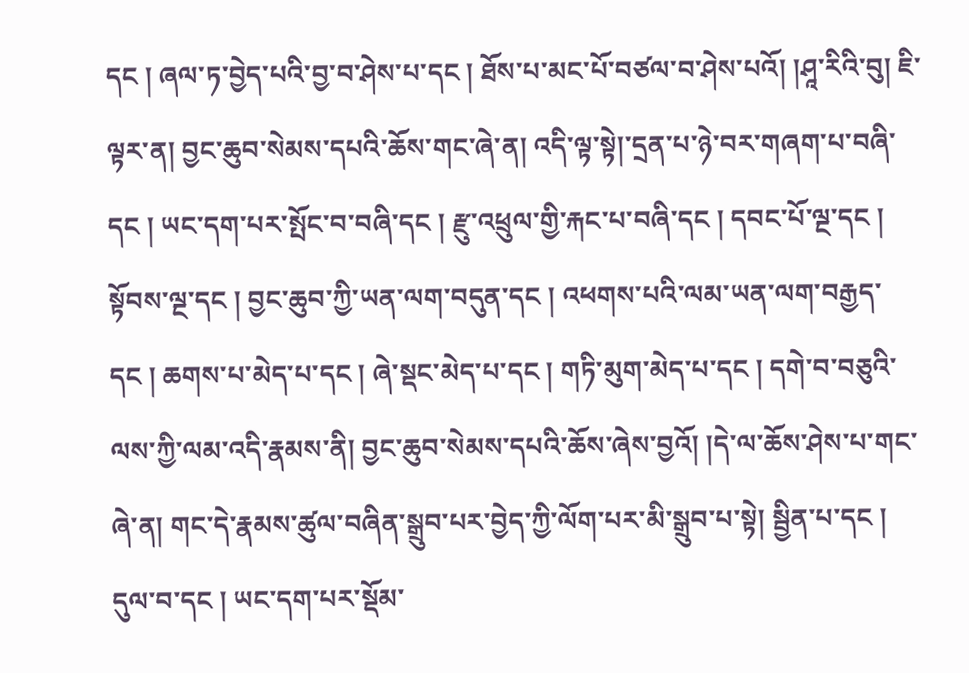དང ། ཞལ་ཏ་བྱེད་པའི་བྱ་བ་ཤེས་པ་དང ། ཐོས་པ་མང་པོ་བཙལ་བ་ཤེས་པའོ། །ཤཱ་རིའི་བུ། ཇི་ལྟར་ན། བྱང་ཆུབ་སེམས་དཔའི་ཆོས་གང་ཞེ་ན། འདི་ལྟ་སྟེ།་དྲན་པ་ཉེ་བར་གཞག་པ་བཞི་དང ། ཡང་དག་པར་སྤོང་བ་བཞི་དང ། རྫུ་འཕྲུལ་གྱི་རྐང་པ་བཞི་དང ། དབང་པོ་ལྔ་དང ། སྟོབས་ལྔ་དང ། བྱང་ཆུབ་ཀྱི་ཡན་ལག་བདུན་དང ། འཕགས་པའི་ལམ་ཡན་ལག་བརྒྱད་དང ། ཆགས་པ་མེད་པ་དང ། ཞེ་སྡང་མེད་པ་དང ། གཏི་མུག་མེད་པ་དང ། དགེ་བ་བཅུའི་ལས་ཀྱི་ལམ་འདི་རྣམས་ནི། བྱང་ཆུབ་སེམས་དཔའི་ཆོས་ཞེས་བྱའོ། །དེ་ལ་ཆོས་ཤེས་པ་གང་ཞེ་ན། གང་དེ་རྣམས་ཚུལ་བཞིན་སྒྲུབ་པར་བྱེད་ཀྱི་ལོག་པར་མི་སྒྲུབ་པ་སྟེ། སྦྱིན་པ་དང ། དུལ་བ་དང ། ཡང་དག་པར་སྡོམ་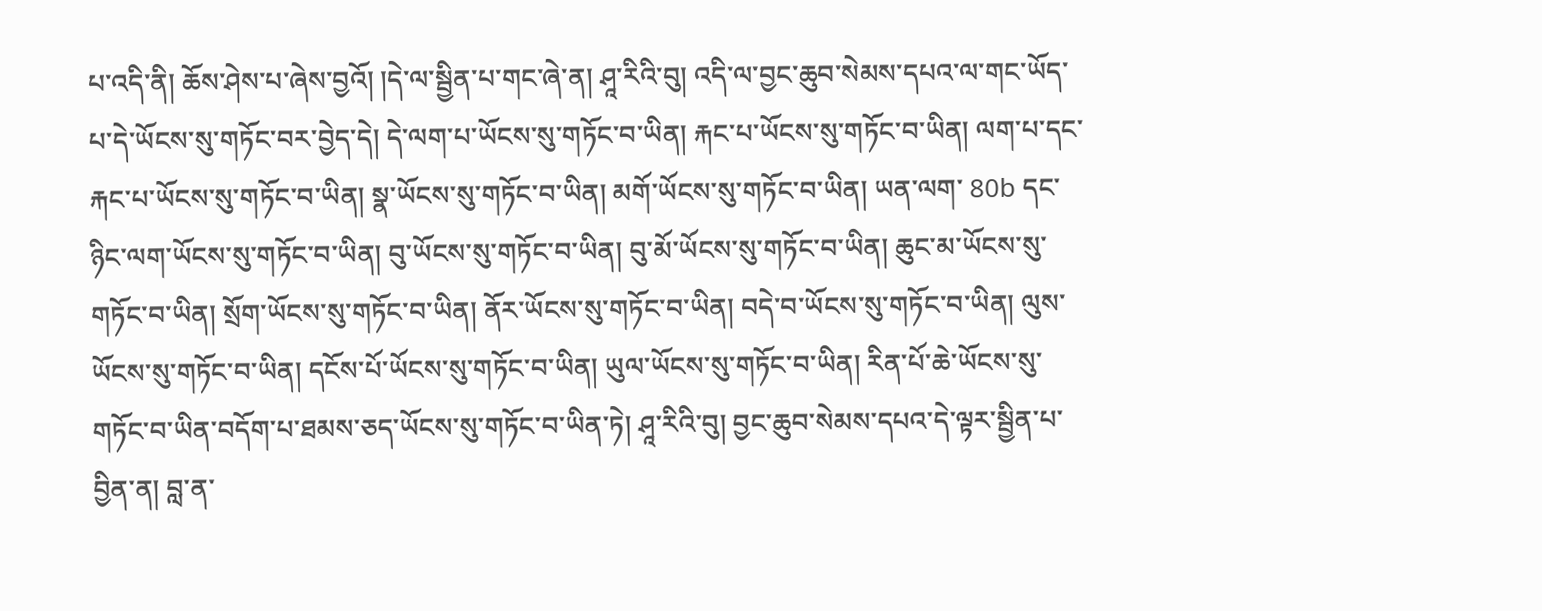པ་འདི་ནི། ཆོས་ཤེས་པ་ཞེས་བྱའོ། །དེ་ལ་སྦྱིན་པ་གང་ཞེ་ན། ཤཱ་རིའི་བུ། འདི་ལ་བྱང་ཆུབ་སེམས་དཔའ་ལ་གང་ཡོད་པ་དེ་ཡོངས་སུ་གཏོང་བར་བྱེད་དེ། དེ་ལག་པ་ཡོངས་སུ་གཏོང་བ་ཡིན། རྐང་པ་ཡོངས་སུ་གཏོང་བ་ཡིན། ལག་པ་དང་རྐང་པ་ཡོངས་སུ་གཏོང་བ་ཡིན། སྣ་ཡོངས་སུ་གཏོང་བ་ཡིན། མགོ་ཡོངས་སུ་གཏོང་བ་ཡིན། ཡན་ལག་ 80b དང་ཉིང་ལག་ཡོངས་སུ་གཏོང་བ་ཡིན། བུ་ཡོངས་སུ་གཏོང་བ་ཡིན། བུ་མོ་ཡོངས་སུ་གཏོང་བ་ཡིན། ཆུང་མ་ཡོངས་སུ་གཏོང་བ་ཡིན། སྲོག་ཡོངས་སུ་གཏོང་བ་ཡིན། ནོར་ཡོངས་སུ་གཏོང་བ་ཡིན། བདེ་བ་ཡོངས་སུ་གཏོང་བ་ཡིན། ལུས་ཡོངས་སུ་གཏོང་བ་ཡིན། དངོས་པོ་ཡོངས་སུ་གཏོང་བ་ཡིན། ཡུལ་ཡོངས་སུ་གཏོང་བ་ཡིན། རིན་པོ་ཆེ་ཡོངས་སུ་གཏོང་བ་ཡིན་བདོག་པ་ཐམས་ཅད་ཡོངས་སུ་གཏོང་བ་ཡིན་ཏེ། ཤཱ་རིའི་བུ། བྱང་ཆུབ་སེམས་དཔའ་དེ་ལྟར་སྦྱིན་པ་བྱིན་ན། བླ་ན་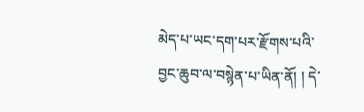མེད་པ་ཡང་དག་པར་རྫོགས་པའི་བྱང་ཆུབ་ལ་བསྙེན་པ་ཡིན་ནོ། ། དེ་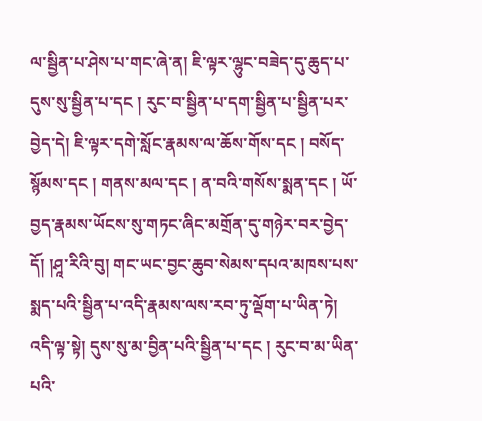ལ་སྦྱིན་པ་ཤེས་པ་གང་ཞེ་ན། ཇི་ལྟར་ལྷུང་བཟེད་དུ་ཆུད་པ་དུས་སུ་སྦྱིན་པ་དང ། རུང་བ་སྦྱིན་པ་དག་སྦྱིན་པ་སྦྱིན་པར་བྱེད་དེ། ཇི་ལྟར་དགེ་སློང་རྣམས་ལ་ཆོས་གོས་དང ། བསོད་སྙོམས་དང ། གནས་མལ་དང ། ན་བའི་གསོས་སྨན་དང ། ཡོ་བྱད་རྣམས་ཡོངས་སུ་གཏང་ཞིང་མགྲོན་དུ་གཉེར་བར་བྱེད་དོ། །ཤཱ་རིའི་བུ། གང་ཡང་བྱང་ཆུབ་སེམས་དཔའ་མཁས་པས་སྨད་པའི་སྦྱིན་པ་འདི་རྣམས་ལས་རབ་ཏུ་ལྡོག་པ་ཡིན་ཏེ། འདི་ལྟ་སྟེ། དུས་སུ་མ་བྱིན་པའི་སྦྱིན་པ་དང ། རུང་བ་མ་ཡིན་པའི་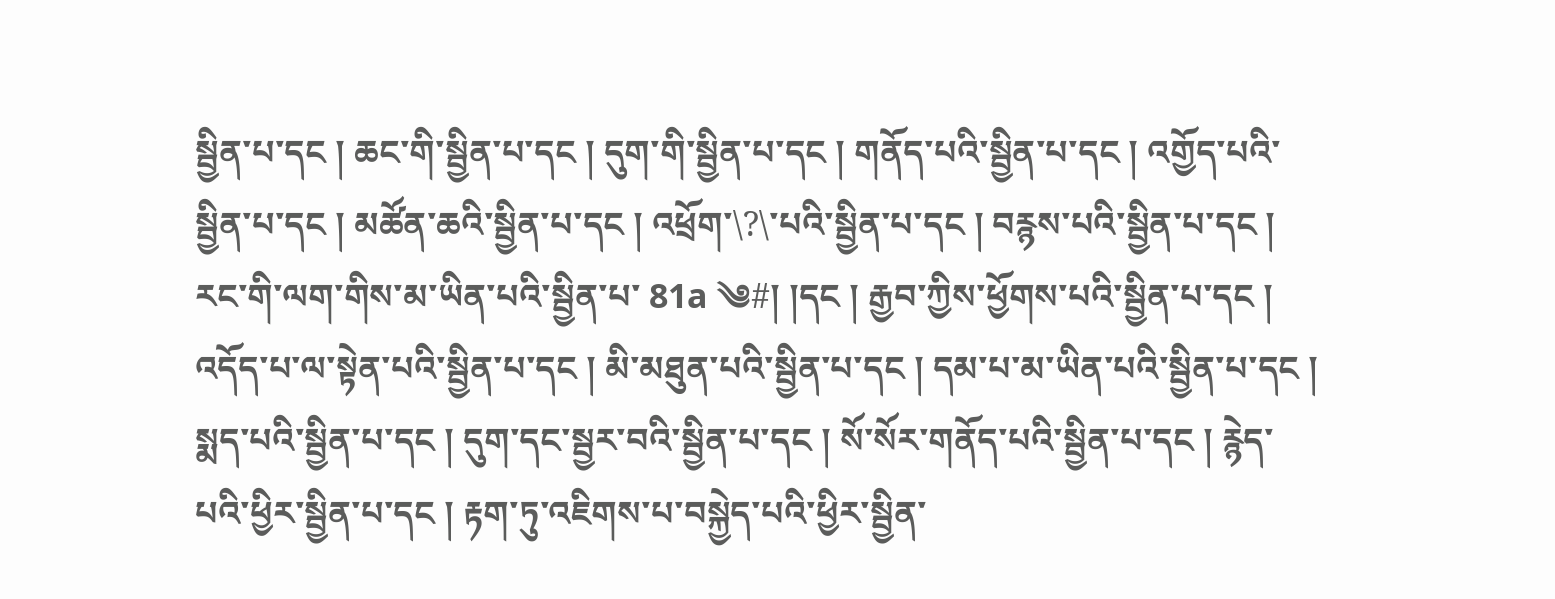སྦྱིན་པ་དང ། ཆང་གི་སྦྱིན་པ་དང ། དུག་གི་སྦྱིན་པ་དང ། གནོད་པའི་སྦྱིན་པ་དང ། འགྱོད་པའི་སྦྱིན་པ་དང ། མཚོན་ཆའི་སྦྱིན་པ་དང ། འཕྲོག་\?\་པའི་སྦྱིན་པ་དང ། བརྙས་པའི་སྦྱིན་པ་དང ། རང་གི་ལག་གིས་མ་ཡིན་པའི་སྦྱིན་པ་ 81a ༄#། །དང ། རྒྱབ་ཀྱིས་ཕྱོགས་པའི་སྦྱིན་པ་དང ། འདོད་པ་ལ་སྟེན་པའི་སྦྱིན་པ་དང ། མི་མཐུན་པའི་སྦྱིན་པ་དང ། དམ་པ་མ་ཡིན་པའི་སྦྱིན་པ་དང ། སྨད་པའི་སྦྱིན་པ་དང ། དུག་དང་སྦྱར་བའི་སྦྱིན་པ་དང ། སོ་སོར་གནོད་པའི་སྦྱིན་པ་དང ། རྙེད་པའི་ཕྱིར་སྦྱིན་པ་དང ། རྟག་ཏུ་འཇིགས་པ་བསྐྱེད་པའི་ཕྱིར་སྦྱིན་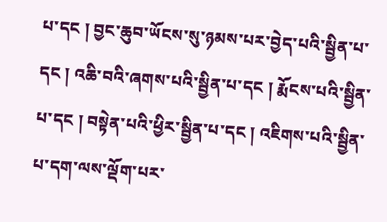པ་དང ། བྱང་ཆུབ་ཡོངས་སུ་ཉམས་པར་བྱེད་པའི་སྦྱིན་པ་དང ། འཆི་བའི་ཞགས་པའི་སྦྱིན་པ་དང ། རྨོངས་པའི་སྦྱིན་པ་དང ། བསྟེན་པའི་ཕྱིར་སྦྱིན་པ་དང ། འཇིགས་པའི་སྦྱིན་པ་དག་ལས་ལྡོག་པར་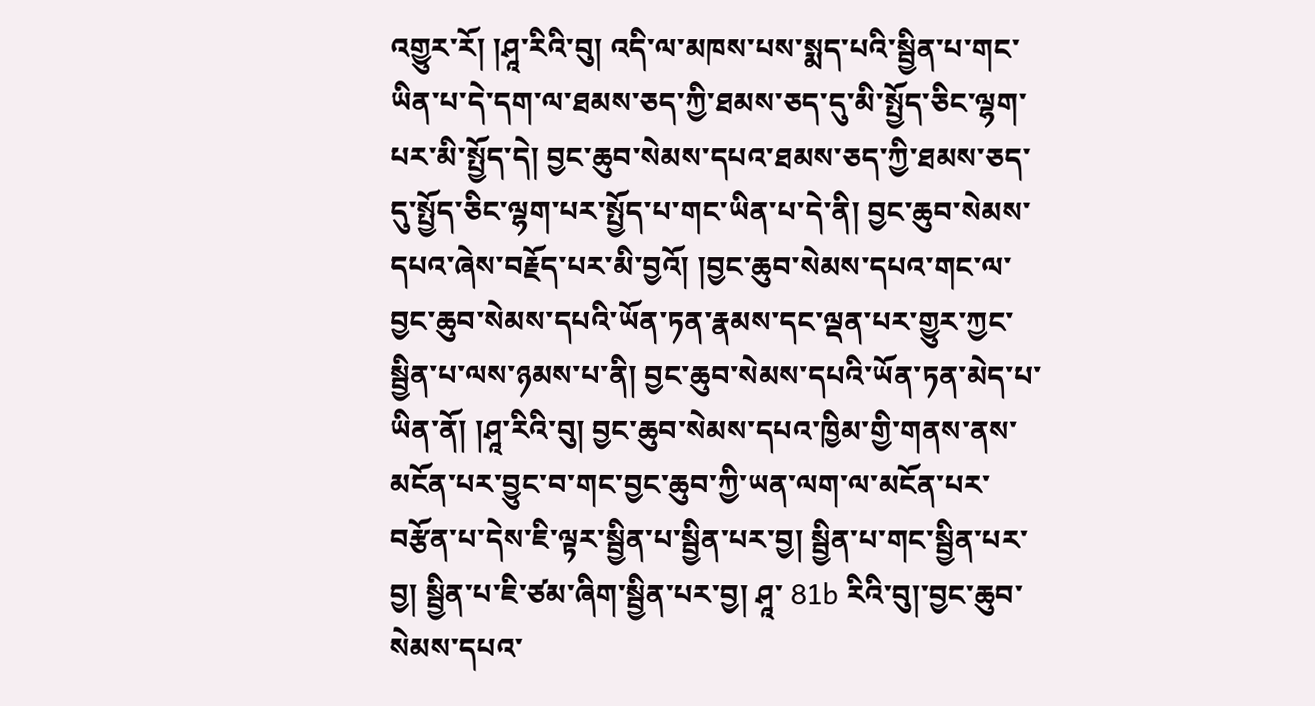འགྱུར་རོ། །ཤཱ་རིའི་བུ། འདི་ལ་མཁས་པས་སྨད་པའི་སྦྱིན་པ་གང་ཡིན་པ་དེ་དག་ལ་ཐམས་ཅད་ཀྱི་ཐམས་ཅད་དུ་མི་སྤྱོད་ཅིང་ལྷག་པར་མི་སྤྱོད་དེ། བྱང་ཆུབ་སེམས་དཔའ་ཐམས་ཅད་ཀྱི་ཐམས་ཅད་དུ་སྤྱོད་ཅིང་ལྷག་པར་སྤྱོད་པ་གང་ཡིན་པ་དེ་ནི། བྱང་ཆུབ་སེམས་དཔའ་ཞེས་བརྗོད་པར་མི་བྱའོ། །བྱང་ཆུབ་སེམས་དཔའ་གང་ལ་བྱང་ཆུབ་སེམས་དཔའི་ཡོན་ཏན་རྣམས་དང་ལྡན་པར་གྱུར་ཀྱང་སྦྱིན་པ་ལས་ཉམས་པ་ནི། བྱང་ཆུབ་སེམས་དཔའི་ཡོན་ཏན་མེད་པ་ཡིན་ནོ། །ཤཱ་རིའི་བུ། བྱང་ཆུབ་སེམས་དཔའ་ཁྱིམ་གྱི་གནས་ནས་མངོན་པར་བྱུང་བ་གང་བྱང་ཆུབ་ཀྱི་ཡན་ལག་ལ་མངོན་པར་བརྩོན་པ་དེས་ཇི་ལྟར་སྦྱིན་པ་སྦྱིན་པར་བྱ། སྦྱིན་པ་གང་སྦྱིན་པར་བྱ། སྦྱིན་པ་ཇི་ཙམ་ཞིག་སྦྱིན་པར་བྱ། ཤཱ་ 81b རིའི་བུ།་བྱང་ཆུབ་སེམས་དཔའ་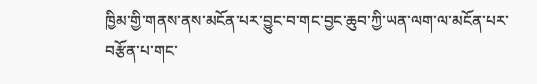ཁྱིམ་གྱི་གནས་ནས་མངོན་པར་བྱུང་བ་གང་བྱང་ཆུབ་ཀྱི་ཡན་ལག་ལ་མངོན་པར་བརྩོན་པ་གང་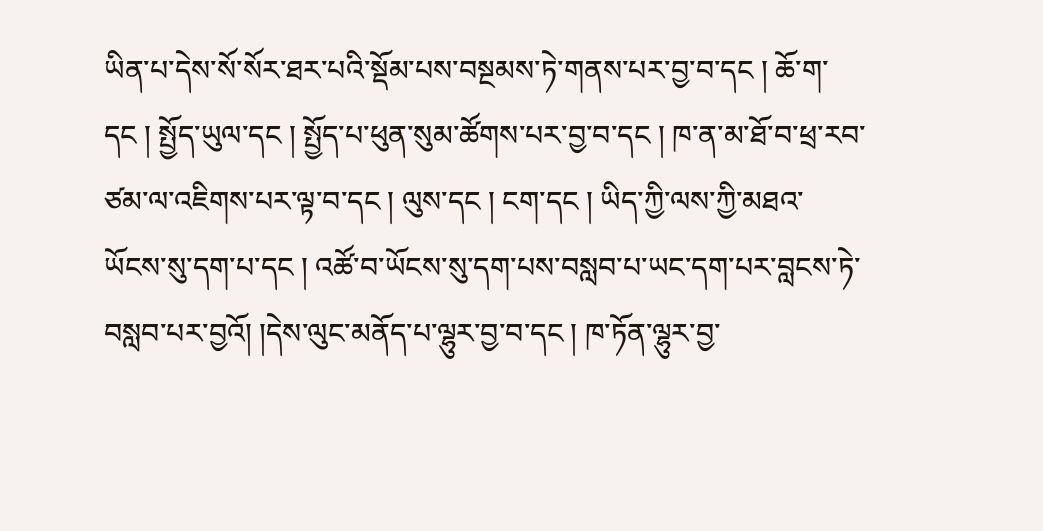ཡིན་པ་དེས་སོ་སོར་ཐར་པའི་སྡོམ་པས་བསྔམས་ཏེ་གནས་པར་བྱ་བ་དང ། ཆོ་ག་དང ། སྤྱོད་ཡུལ་དང ། སྤྱོད་པ་ཕུན་སུམ་ཚོགས་པར་བྱ་བ་དང ། ཁ་ན་མ་ཐོ་བ་ཕྲ་རབ་ཙམ་ལ་འཇིགས་པར་ལྟ་བ་དང ། ལུས་དང ། ངག་དང ། ཡིད་ཀྱི་ལས་ཀྱི་མཐའ་ཡོངས་སུ་དག་པ་དང ། འཚོ་བ་ཡོངས་སུ་དག་པས་བསླབ་པ་ཡང་དག་པར་བླངས་ཏེ་བསླབ་པར་བྱའོ། །དེས་ལུང་མནོད་པ་ལྷུར་བྱ་བ་དང ། ཁ་ཏོན་ལྷུར་བྱ་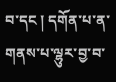བ་དང ། དགོན་པ་ན་གནས་པ་ལྷུར་བྱ་བ་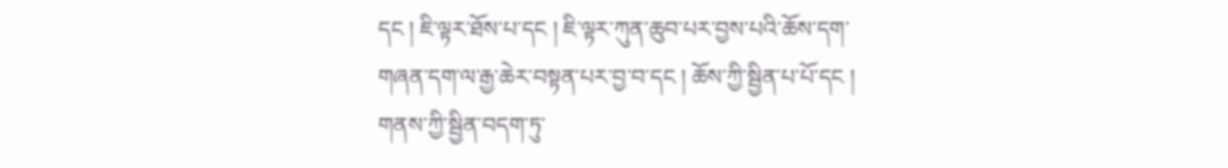དང ། ཇི་ལྟར་ཐོས་པ་དང ། ཇི་ལྟར་ཀུན་ཆུབ་པར་བྱས་པའི་ཆོས་དག་གཞན་དག་ལ་རྒྱ་ཆེར་བསྟན་པར་བྱ་བ་དང ། ཆོས་ཀྱི་སྦྱིན་པ་པོ་དང ། གནས་ཀྱི་སྦྱིན་བདག་ཏུ་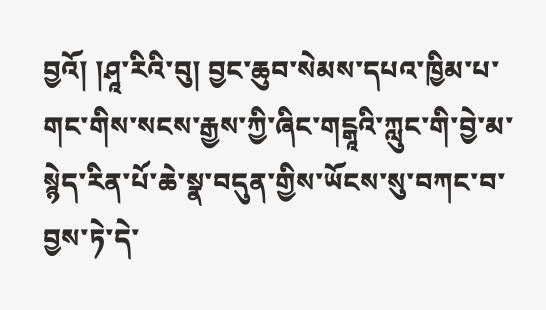བྱའོ། །ཤཱ་རིའི་བུ། བྱང་ཆུབ་སེམས་དཔའ་ཁྱིམ་པ་གང་གིས་སངས་རྒྱས་ཀྱི་ཞིང་གངྒཱའི་ཀླུང་གི་བྱེ་མ་སྙེད་རིན་པོ་ཆེ་སྣ་བདུན་གྱིས་ཡོངས་སུ་བཀང་བ་བྱས་ཏེ་དེ་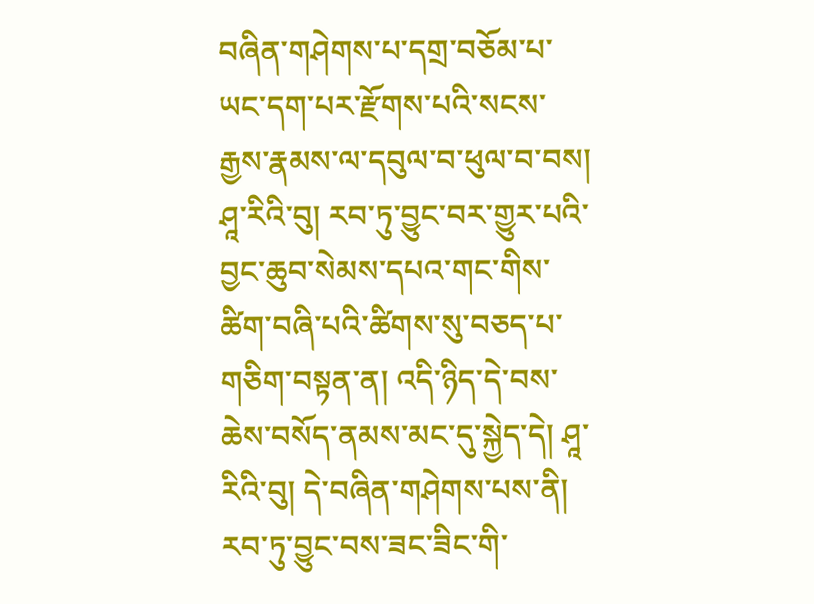བཞིན་གཤེགས་པ་དགྲ་བཅོམ་པ་ཡང་དག་པར་རྫོགས་པའི་སངས་རྒྱས་རྣམས་ལ་དབུལ་བ་ཕུལ་བ་བས། ཤཱ་རིའི་བུ། རབ་ཏུ་བྱུང་བར་གྱུར་པའི་བྱང་ཆུབ་སེམས་དཔའ་གང་གིས་ཚིག་བཞི་པའི་ཚིགས་སུ་བཅད་པ་གཅིག་བསྟན་ན། འདི་ཉིད་དེ་བས་ཆེས་བསོད་ནམས་མང་དུ་སྐྱེད་དེ། ཤཱ་རིའི་བུ། དེ་བཞིན་གཤེགས་པས་ནི། རབ་ཏུ་བྱུང་བས་ཟང་ཟིང་གི་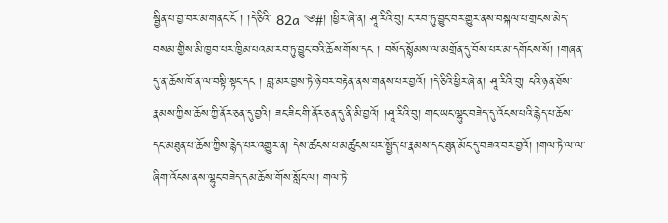སྦྱིན་པ་བྱ་བར་མ་གནང་ངོ ། །དེ་ཅིའི་ 82a ༄#། །ཕྱིར་ཞེ་ན། ཤཱ་རིའི་བུ། ང་རབ་ཏུ་བྱུང་བར་གྱུར་ནས་བསྐལ་པ་གྲངས་མེད་བསམ་གྱིས་མི་ཁྱབ་པར་ཁྱིམ་པའམ་རབ་ཏུ་བྱུང་བའི་ཆོས་གོས་དང ། བསོད་སྙོམས་ལ་མགྲོན་དུ་བོས་པར་མ་དགོངས་སོ། །གཞན་དུ་ན་ཆོས་ཁོ་ན་ལ་བསྟི་སྟང་དང ། བླ་མར་བྱས་ཏེ་ཉེ་བར་བརྟེན་ནས་གནས་པར་བྱའོ། །དེ་ཅིའི་ཕྱིར་ཞེ་ན། ཤཱ་རིའི་བུ། ངའི་ཉན་ཐོས་རྣམས་ཀྱིས་ཆོས་ཀྱི་ནོར་ཅན་དུ་བྱའི། ཟང་ཟིང་གི་ནོར་ཅན་དུ་ནི་མི་བྱའོ། །ཤཱ་རིའི་བུ། གང་ཡང་ལྷུང་བཟེད་དུ་འོངས་པའི་རྙེད་པ་ཆོས་དང་མཐུན་པ་ཆོས་ཀྱིས་རྙེད་པར་འགྱུར་ན། དེས་ཚངས་པ་མཚུངས་པར་སྤྱོད་པ་རྣམས་དང་ཐུན་མོང་དུ་བཟའ་བར་བྱའོ། །གལ་ཏེ་ལ་ལ་ཞིག་འོངས་ནས་ལྷུང་བཟེད་དམ་ཆོས་གོས་སློང་ལ། གལ་ཏེ་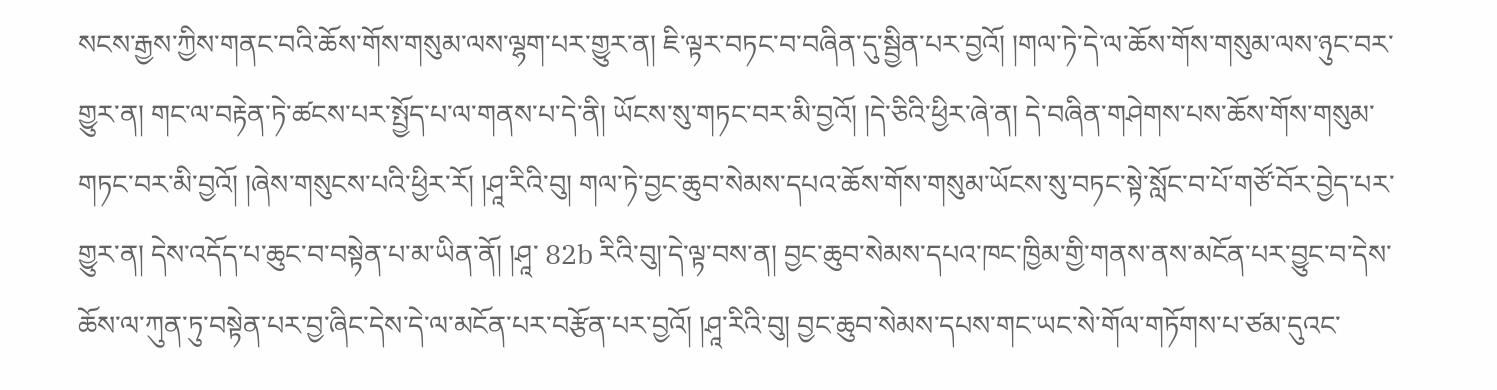སངས་རྒྱས་ཀྱིས་གནང་བའི་ཆོས་གོས་གསུམ་ལས་ལྷག་པར་གྱུར་ན། ཇི་ལྟར་བཏང་བ་བཞིན་དུ་སྦྱིན་པར་བྱའོ། །གལ་ཏེ་དེ་ལ་ཆོས་གོས་གསུམ་ལས་ཉུང་བར་གྱུར་ན། གང་ལ་བརྟེན་ཏེ་ཚངས་པར་སྤྱོད་པ་ལ་གནས་པ་དེ་ནི། ཡོངས་སུ་གཏང་བར་མི་བྱའོ། །དེ་ཅིའི་ཕྱིར་ཞེ་ན། དེ་བཞིན་གཤེགས་པས་ཆོས་གོས་གསུམ་གཏང་བར་མི་བྱའོ། །ཞེས་གསུངས་པའི་ཕྱིར་རོ། །ཤཱ་རིའི་བུ། གལ་ཏེ་བྱང་ཆུབ་སེམས་དཔའ་ཆོས་གོས་གསུམ་ཡོངས་སུ་བཏང་སྟེ་སློང་བ་པོ་གཙོ་བོར་བྱེད་པར་གྱུར་ན། དེས་འདོད་པ་ཆུང་བ་བསྟེན་པ་མ་ཡིན་ནོ། །ཤཱ་ 82b རིའི་བུ།་དེ་ལྟ་བས་ན། བྱང་ཆུབ་སེམས་དཔའ་ཁང་ཁྱིམ་གྱི་གནས་ནས་མངོན་པར་བྱུང་བ་དེས་ཆོས་ལ་ཀུན་ཏུ་བསྟེན་པར་བྱ་ཞིང་དེས་དེ་ལ་མངོན་པར་བརྩོན་པར་བྱའོ། །ཤཱ་རིའི་བུ། བྱང་ཆུབ་སེམས་དཔས་གང་ཡང་སེ་གོལ་གཏོགས་པ་ཙམ་དུའང་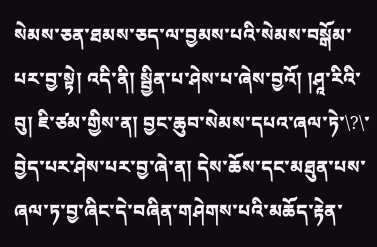སེམས་ཅན་ཐམས་ཅད་ལ་བྱམས་པའི་སེམས་བསྒོམ་པར་བྱ་སྟེ། འདི་ནི། སྦྱིན་པ་ཤེས་པ་ཞེས་བྱའོ། །ཤཱ་རིའི་བུ། ཇི་ཙམ་གྱིས་ན། བྱང་ཆུབ་སེམས་དཔའ་ཞལ་ཏེ་\?\་བྱེད་པར་ཤེས་པར་བྱ་ཞེ་ན། དེས་ཆོས་དང་མཐུན་པས་ཞལ་ཏ་བྱ་ཞིང་དེ་བཞིན་གཤེགས་པའི་མཆོད་རྟེན་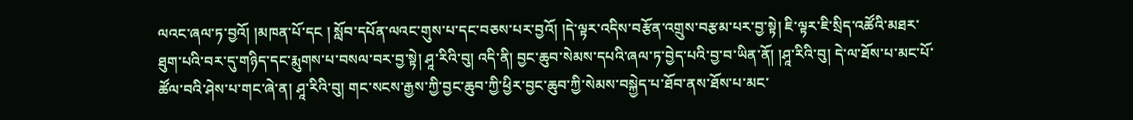ལའང་ཞལ་ཏ་བྱའོ། །མཁན་པོ་དང ། སློབ་དཔོན་ལའང་གུས་པ་དང་བཅས་པར་བྱའོ། །དེ་ལྟར་འདིས་བརྩོན་འགྲུས་བརྩམ་པར་བྱ་སྟེ། ཇི་ལྟར་ཇི་སྲིད་འཚོའི་མཐར་ཐུག་པའི་བར་དུ་གཉིད་དང་རྨུགས་པ་བསལ་བར་བྱ་སྟེ། ཤཱ་རིའི་བུ། འདི་ནི། བྱང་ཆུབ་སེམས་དཔའི་ཞལ་ཏ་བྱེད་པའི་བྱ་བ་ཡིན་ནོ། །ཤཱ་རིའི་བུ། དེ་ལ་ཐོས་པ་མང་པོ་ཚོལ་བའི་ཤེས་པ་གང་ཞེ་ན། ཤཱ་རིའི་བུ། གང་སངས་རྒྱས་ཀྱི་བྱང་ཆུབ་ཀྱི་ཕྱིར་བྱང་ཆུབ་ཀྱི་སེམས་བསྐྱེད་པ་ཐོབ་ནས་ཐོས་པ་མང་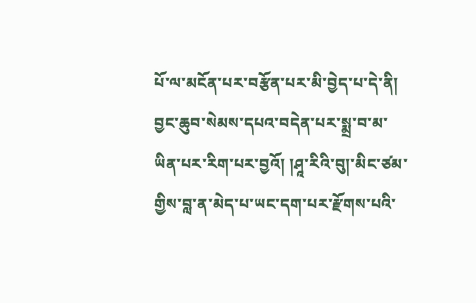པོ་ལ་མངོན་པར་བརྩོན་པར་མི་བྱེད་པ་དེ་ནི། བྱང་ཆུབ་སེམས་དཔའ་བདེན་པར་སྨྲ་བ་མ་ཡིན་པར་རིག་པར་བྱའོ། །ཤཱ་རིའི་བུ།་མིང་ཙམ་གྱིས་བླ་ན་མེད་པ་ཡང་དག་པར་རྫོགས་པའི་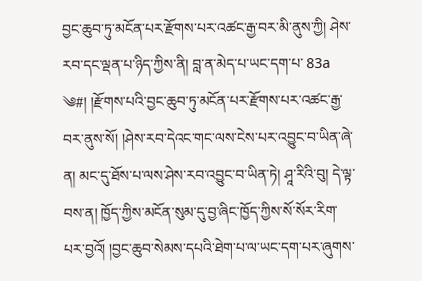བྱང་ཆུབ་ཏུ་མངོན་པར་རྫོགས་པར་འཚང་རྒྱ་བར་མི་ནུས་ཀྱི། ཤེས་རབ་དང་ལྡན་པ་ཉིད་ཀྱིས་ནི། བླ་ན་མེད་པ་ཡང་དག་པ་ 83a ༄#། །རྫོགས་པའི་བྱང་ཆུབ་ཏུ་མངོན་པར་རྫོགས་པར་འཚང་རྒྱ་བར་ནུས་སོ། །ཤེས་རབ་དེའང་གང་ལས་ངེས་པར་འབྱུང་བ་ཡིན་ཞེ་ན། མང་དུ་ཐོས་པ་ལས་ཤེས་རབ་འབྱུང་བ་ཡིན་ཏེ། ཤཱ་རིའི་བུ། དེ་ལྟ་བས་ན། ཁྱོད་ཀྱིས་མངོན་སུམ་དུ་བྱ་ཞིང་ཁྱོད་ཀྱིས་སོ་སོར་རིག་པར་བྱའོ། །བྱང་ཆུབ་སེམས་དཔའི་ཐེག་པ་ལ་ཡང་དག་པར་ཞུགས་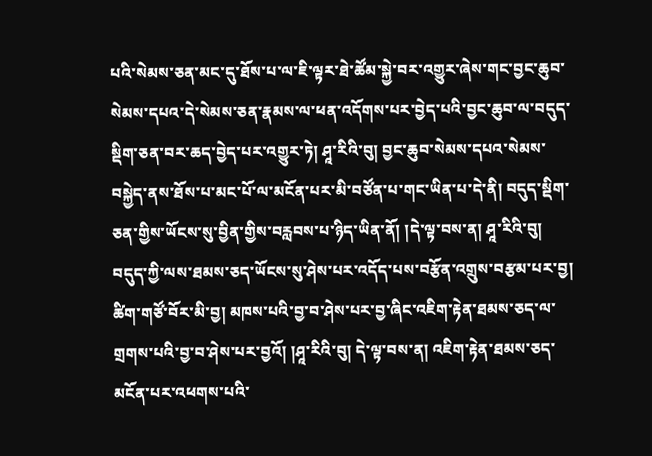པའི་སེམས་ཅན་མང་དུ་ཐོས་པ་ལ་ཇི་ལྟར་ཐེ་ཚོམ་སྐྱེ་བར་འགྱུར་ཞེས་གང་བྱང་ཆུབ་སེམས་དཔའ་དེ་སེམས་ཅན་རྣམས་ལ་ཕན་འདོགས་པར་བྱེད་པའི་བྱང་ཆུབ་ལ་བདུད་སྡིག་ཅན་བར་ཆད་བྱེད་པར་འགྱུར་ཏེ། ཤཱ་རིའི་བུ། བྱང་ཆུབ་སེམས་དཔའ་སེམས་བསྐྱེད་ནས་ཐོས་པ་མང་པོ་ལ་མངོན་པར་མི་བཙོན་པ་གང་ཡིན་པ་དེ་ནི། བདུད་སྡིག་ཅན་གྱིས་ཡོངས་སུ་བྱིན་གྱིས་བརླབས་པ་ཉིད་ཡིན་ནོ། །དེ་ལྟ་བས་ན། ཤཱ་རིའི་བུ། བདུད་ཀྱི་ལས་ཐམས་ཅད་ཡོངས་སུ་ཤེས་པར་འདོད་པས་བརྩོན་འགྲུས་བརྩམ་པར་བྱ། ཚིག་གཙོ་བོར་མི་བྱ། མཁས་པའི་བྱ་བ་ཤེས་པར་བྱ་ཞིང་འཇིག་རྟེན་ཐམས་ཅད་ལ་གྲགས་པའི་བྱ་བ་ཤེས་པར་བྱའོ། །ཤཱ་རིའི་བུ། དེ་ལྟ་བས་ན། འཇིག་རྟེན་ཐམས་ཅད་མངོན་པར་འཕགས་པའི་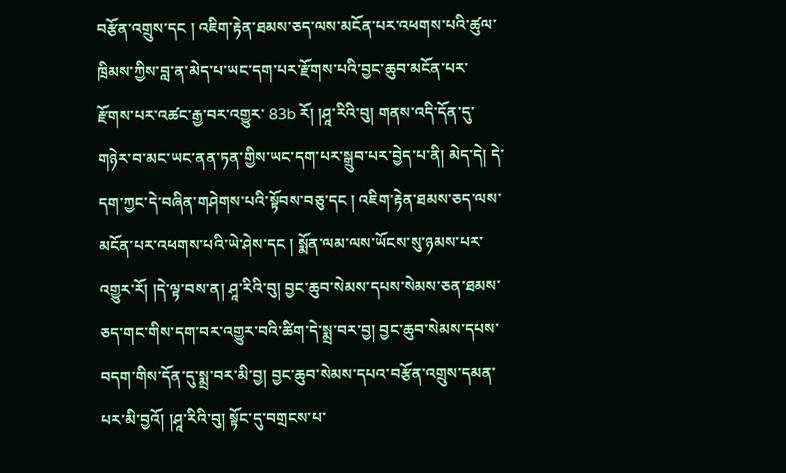བརྩོན་འགྲུས་དང ། འཇིག་རྟེན་ཐམས་ཅད་ལས་མངོན་པར་འཕགས་པའི་ཚུལ་ཁྲིམས་ཀྱིས་བླ་ན་མེད་པ་ཡང་དག་པར་རྫོགས་པའི་བྱང་ཆུབ་མངོན་པར་རྫོགས་པར་འཚང་རྒྱ་བར་འགྱུར་ 83b རོ། །ཤཱ་རིའི་བུ། གནས་འདི་དོན་དུ་གཉེར་བ་མང་ཡང་ནན་ཏན་གྱིས་ཡང་དག་པར་སྒྲུབ་པར་བྱེད་པ་ནི། མེད་དེ། དེ་དག་ཀྱང་དེ་བཞིན་གཤེགས་པའི་སྟོབས་བཅུ་དང ། འཇིག་རྟེན་ཐམས་ཅད་ལས་མངོན་པར་འཕགས་པའི་ཡེ་ཤེས་དང ། སྨོན་ལམ་ལས་ཡོངས་སུ་ཉམས་པར་འགྱུར་རོ། །དེ་ལྟ་བས་ན། ཤཱ་རིའི་བུ། བྱང་ཆུབ་སེམས་དཔས་སེམས་ཅན་ཐམས་ཅད་གང་གིས་དག་བར་འགྱུར་བའི་ཚིག་དེ་སྨྲ་བར་བྱ། བྱང་ཆུབ་སེམས་དཔས་བདག་གིས་དོན་དུ་སྨྲ་བར་མི་བྱ། བྱང་ཆུབ་སེམས་དཔའ་བརྩོན་འགྲུས་དམན་པར་མི་བྱའོ། །ཤཱ་རིའི་བུ། སྟོང་དུ་བགྲངས་པ་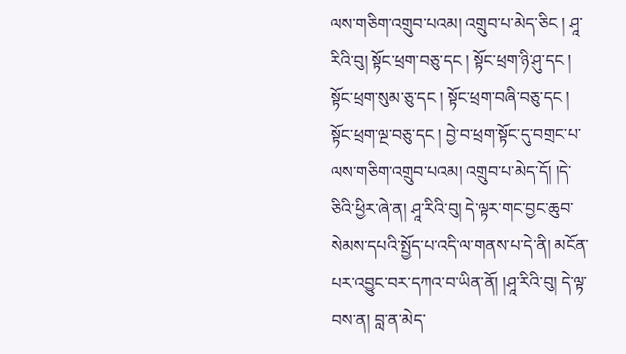ལས་གཅིག་འགྲུབ་པའམ། འགྲུབ་པ་མེད་ཅིང ། ཤཱ་རིའི་བུ། སྟོང་ཕྲག་བཅུ་དང ། སྟོང་ཕྲག་ཉི་ཤུ་དང ། སྟོང་ཕྲག་སུམ་ཅུ་དང ། སྟོང་ཕྲག་བཞི་བཅུ་དང ། སྟོང་ཕྲག་ལྔ་བཅུ་དང ། བྱེ་བ་ཕྲག་སྟོང་དུ་བགྲང་པ་ལས་གཅིག་འགྲུབ་པའམ། འགྲུབ་པ་མེད་དོ། །དེ་ཅིའི་ཕྱིར་ཞེ་ན། ཤཱ་རིའི་བུ། དེ་ལྟར་གང་བྱང་ཆུབ་སེམས་དཔའི་སྤྱོད་པ་འདི་ལ་གནས་པ་དེ་ནི། མངོན་པར་འབྱུང་བར་དཀའ་བ་ཡིན་ནོ། །ཤཱ་རིའི་བུ། དེ་ལྟ་བས་ན། བླ་ན་མེད་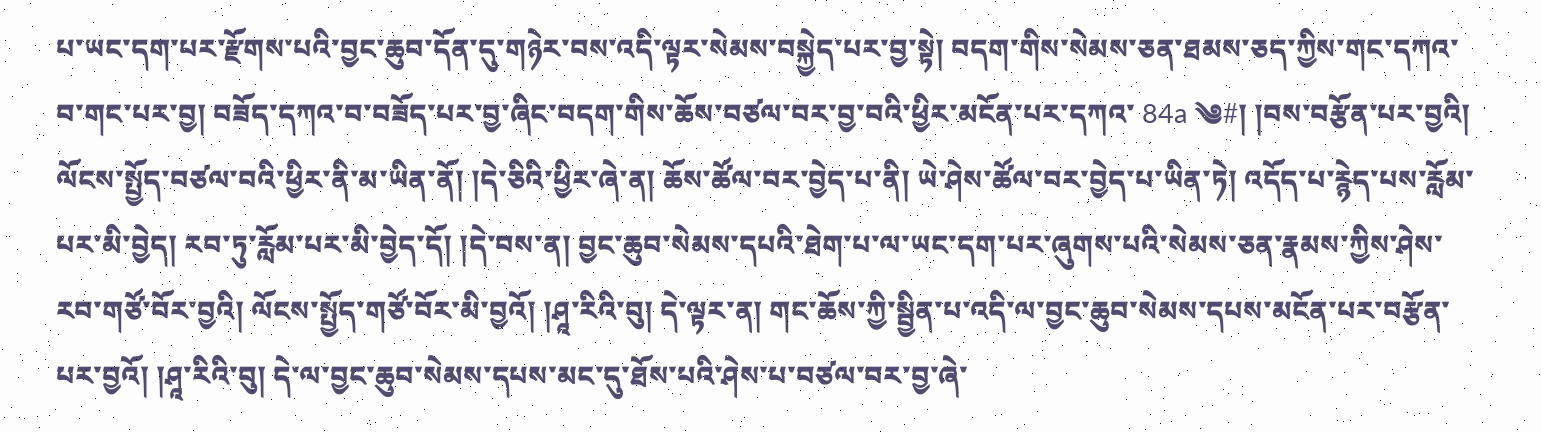པ་ཡང་དག་པར་རྫོགས་པའི་བྱང་ཆུབ་དོན་དུ་གཉེར་བས་འདི་ལྟར་སེམས་བསྐྱེད་པར་བྱ་སྟེ། བདག་གིས་སེམས་ཅན་ཐམས་ཅད་ཀྱིས་གང་དཀའ་བ་གང་པར་བྱ། བཟོད་དཀའ་བ་བཟོད་པར་བྱ་ཞིང་བདག་གིས་ཆོས་བཙལ་བར་བྱ་བའི་ཕྱིར་མངོན་པར་དཀའ་ 84a ༄#། །བས་བརྩོན་པར་བྱའི། ལོངས་སྤྱོད་བཙལ་བའི་ཕྱིར་ནི་མ་ཡིན་ནོ། །དེ་ཅིའི་ཕྱིར་ཞེ་ན། ཆོས་ཚོལ་བར་བྱེད་པ་ནི། ཡེ་ཤེས་ཚོལ་བར་བྱེད་པ་ཡིན་ཏེ། འདོད་པ་རྙེད་པས་རློམ་པར་མི་བྱེད། རབ་ཏུ་རློམ་པར་མི་བྱེད་དོ། །དེ་བས་ན། བྱང་ཆུབ་སེམས་དཔའི་ཐེག་པ་ལ་ཡང་དག་པར་ཞུགས་པའི་སེམས་ཅན་རྣམས་ཀྱིས་ཤེས་རབ་གཙོ་བོར་བྱའི། ལོངས་སྤྱོད་གཙོ་བོར་མི་བྱའོ། །ཤཱ་རིའི་བུ། དེ་ལྟར་ན། གང་ཆོས་ཀྱི་སྦྱིན་པ་འདི་ལ་བྱང་ཆུབ་སེམས་དཔས་མངོན་པར་བརྩོན་པར་བྱའོ། །ཤཱ་རིའི་བུ། དེ་ལ་བྱང་ཆུབ་སེམས་དཔས་མང་དུ་ཐོས་པའི་ཤེས་པ་བཙལ་བར་བྱ་ཞེ་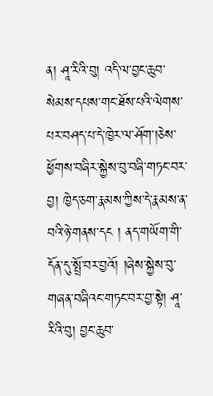ན། ཤཱ་རིའི་བུ། འདི་ལ་བྱང་ཆུབ་སེམས་དཔས་གང་ཐོས་པའི་ལེགས་པར་བཤད་པ་དེ་ཁྱེར་ལ་ཤོག་།ཅེས་ཕྱོགས་བཞིར་སྐྱེས་བུ་བཞི་གཏང་བར་བྱ། ཁྱེད་ཅག་རྣམས་ཀྱིས་དེ་རྣམས་ན་བའི་ཉེ་གནས་དང ། ནད་གཡོག་གི་དོན་དུ་སྤྲོ་བར་བྱའོ། །ཞེས་སྐྱེས་བུ་གཞན་བཞིའང་གཏང་བར་བྱ་སྟེ། ཤཱ་རིའི་བུ། བྱང་ཆུབ་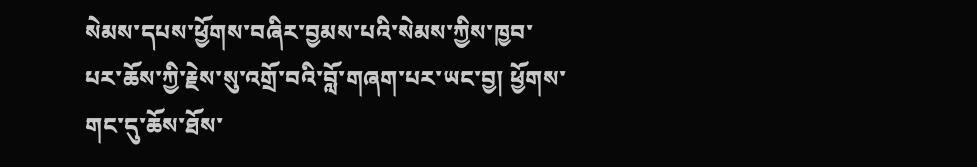སེམས་དཔས་ཕྱོགས་བཞིར་བྱམས་པའི་སེམས་ཀྱིས་ཁྱབ་པར་ཆོས་ཀྱི་རྗེས་སུ་འགྲོ་བའི་བློ་གཞག་པར་ཡང་བྱ། ཕྱོགས་གང་དུ་ཆོས་ཐོས་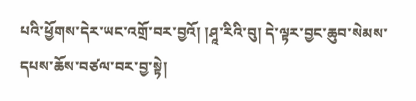པའི་ཕྱོགས་དེར་ཡང་འགྲོ་བར་བྱའོ། །ཤཱ་རིའི་བུ། དེ་ལྟར་བྱང་ཆུབ་སེམས་དཔས་ཆོས་བཙལ་བར་བྱ་སྟེ།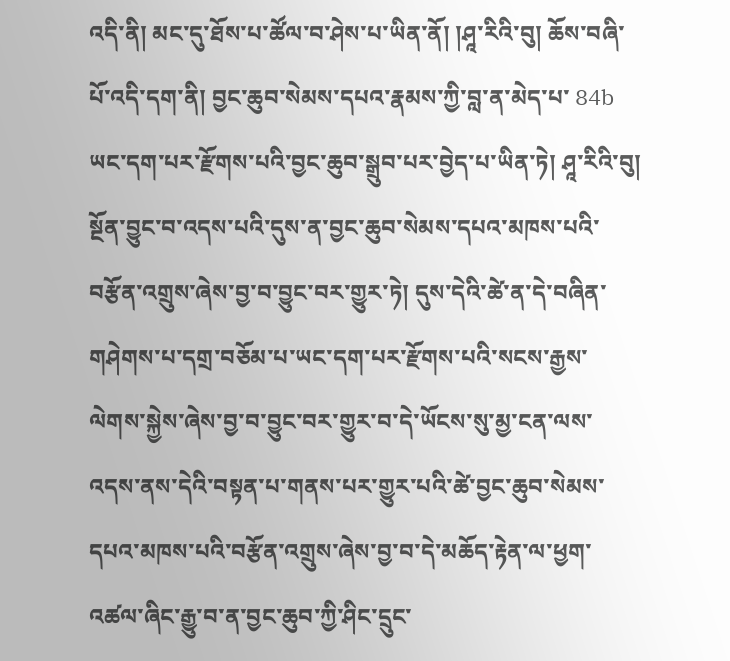འདི་ནི། མང་དུ་ཐོས་པ་ཚོལ་བ་ཤེས་པ་ཡིན་ནོ། །ཤཱ་རིའི་བུ། ཆོས་བཞི་པོ་འདི་དག་ནི། བྱང་ཆུབ་སེམས་དཔའ་རྣམས་ཀྱི་བླ་ན་མེད་པ་ 84b ཡང་དག་པར་རྫོགས་པའི་བྱང་ཆུབ་སྒྲུབ་པར་བྱེད་པ་ཡིན་ཏེ། ཤཱ་རིའི་བུ། སྔོན་བྱུང་བ་འདས་པའི་དུས་ན་བྱང་ཆུབ་སེམས་དཔའ་མཁས་པའི་བརྩོན་འགྲུས་ཞེས་བྱ་བ་བྱུང་བར་གྱུར་ཏེ། དུས་དེའི་ཚེ་ན་དེ་བཞིན་གཤེགས་པ་དགྲ་བཅོམ་པ་ཡང་དག་པར་རྫོགས་པའི་སངས་རྒྱས་ལེགས་སྐྱེས་ཞེས་བྱ་བ་བྱུང་བར་གྱུར་བ་དེ་ཡོངས་སུ་མྱ་ངན་ལས་འདས་ནས་དེའི་བསྟན་པ་གནས་པར་གྱུར་པའི་ཚེ་བྱང་ཆུབ་སེམས་དཔའ་མཁས་པའི་བརྩོན་འགྲུས་ཞེས་བྱ་བ་དེ་མཆོད་རྟེན་ལ་ཕྱག་འཚལ་ཞིང་རྒྱུ་བ་ན་བྱང་ཆུབ་ཀྱི་ཤིང་དྲུང་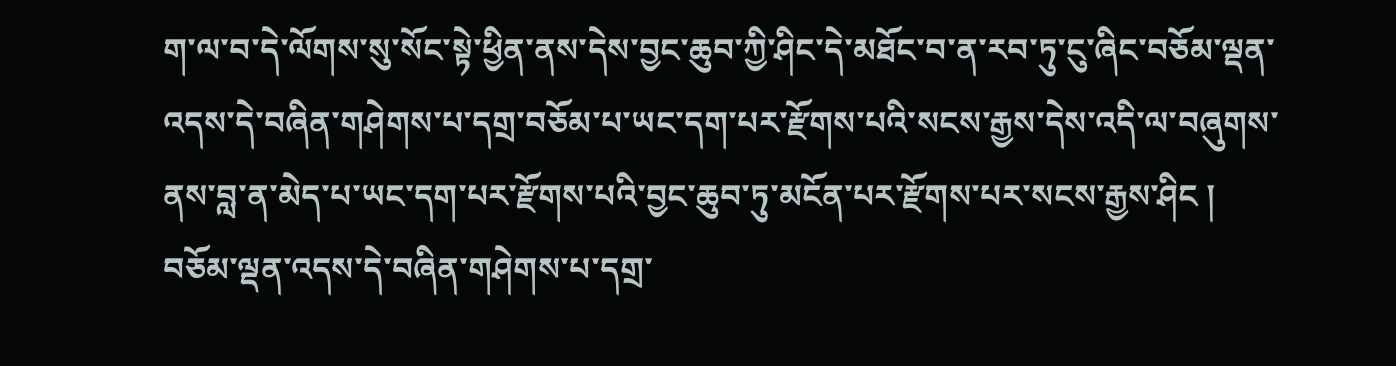ག་ལ་བ་དེ་ལོགས་སུ་སོང་སྟེ་ཕྱིན་ནས་དེས་བྱང་ཆུབ་ཀྱི་ཤིང་དེ་མཐོང་བ་ན་རབ་ཏུ་ངུ་ཞིང་བཅོམ་ལྡན་འདས་དེ་བཞིན་གཤེགས་པ་དགྲ་བཅོམ་པ་ཡང་དག་པར་རྫོགས་པའི་སངས་རྒྱས་དེས་འདི་ལ་བཞུགས་ནས་བླ་ན་མེད་པ་ཡང་དག་པར་རྫོགས་པའི་བྱང་ཆུབ་ཏུ་མངོན་པར་རྫོགས་པར་སངས་རྒྱས་ཤིང ། བཅོམ་ལྡན་འདས་དེ་བཞིན་གཤེགས་པ་དགྲ་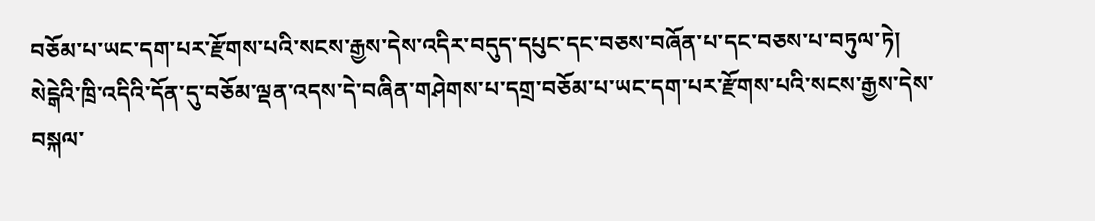བཅོམ་པ་ཡང་དག་པར་རྫོགས་པའི་སངས་རྒྱས་དེས་འདིར་བདུད་དཔུང་དང་བཅས་བཞོན་པ་དང་བཅས་པ་བཏུལ་ཏེ། སེངྒེའི་ཁྲི་འདིའི་དོན་དུ་བཅོམ་ལྡན་འདས་དེ་བཞིན་གཤེགས་པ་དགྲ་བཅོམ་པ་ཡང་དག་པར་རྫོགས་པའི་སངས་རྒྱས་དེས་བསྐལ་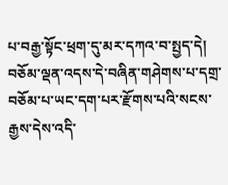པ་བརྒྱ་སྟོང་ཕྲག་དུ་མར་དཀའ་བ་སྤྱད་དེ། བཅོམ་ལྡན་འདས་དེ་བཞིན་གཤེགས་པ་དགྲ་བཅོམ་པ་ཡང་དག་པར་རྫོགས་པའི་སངས་རྒྱས་དེས་འདི་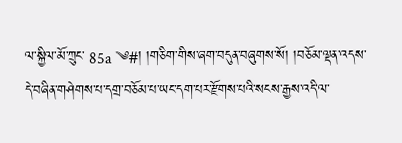ལ་སྐྱིལ་མོ་ཀྲུང་ 85a ༄#། །གཅིག་གིས་ཞག་བདུན་བཞུགས་སོ། །བཅོམ་ལྡན་འདས་དེ་བཞིན་གཤེགས་པ་དགྲ་བཅོམ་པ་ཡང་དག་པར་རྫོགས་པའི་སངས་རྒྱས་འདི་ལ་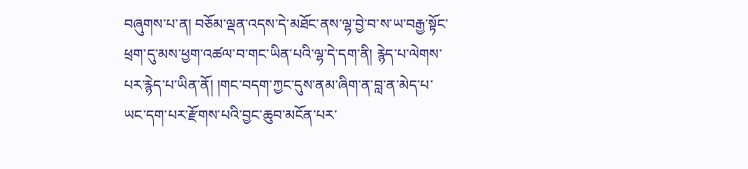བཞུགས་པ་ན། བཅོམ་ལྡན་འདས་དེ་མཐོང་ནས་ལྷ་བྱེ་བ་ས་ཡ་བརྒྱ་སྟོང་ཕྲག་དུ་མས་ཕྱག་འཚལ་བ་གང་ཡིན་པའི་ལྷ་དེ་དག་ནི། རྙེད་པ་ལེགས་པར་རྙེད་པ་ཡིན་ནོ། །གང་བདག་ཀྱང་དུས་ནམ་ཞིག་ན་བླ་ན་མེད་པ་ཡང་དག་པར་རྫོགས་པའི་བྱང་ཆུབ་མངོན་པར་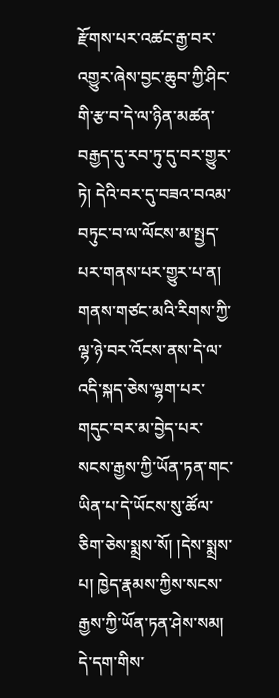རྫོགས་པར་འཚང་རྒྱ་བར་འགྱུར་ཞེས་བྱང་ཆུབ་ཀྱི་ཤིང་གི་རྩ་བ་དེ་ལ་ཉིན་མཚན་བརྒྱད་དུ་རབ་ཏུ་དུ་བར་གྱུར་ཏེ། དེའི་བར་དུ་བཟའ་བའམ་བཏུང་བ་ལ་ལོངས་མ་སྤྱད་པར་གནས་པར་གྱུར་པ་ན། གནས་གཙང་མའི་རིགས་ཀྱི་ལྷ་ཉེ་བར་འོངས་ནས་དེ་ལ་འདི་སྐད་ཅེས་ལྷག་པར་གདུང་བར་མ་བྱེད་པར་སངས་རྒྱས་ཀྱི་ཡོན་ཏན་གང་ཡིན་པ་དེ་ཡོངས་སུ་ཚོལ་ཅིག་ཅེས་སྨྲས་སོ། །དེས་སྨྲས་པ། ཁྱེད་རྣམས་ཀྱིས་སངས་རྒྱས་ཀྱི་ཡོན་ཏན་ཤེས་སམ། དེ་དག་གིས་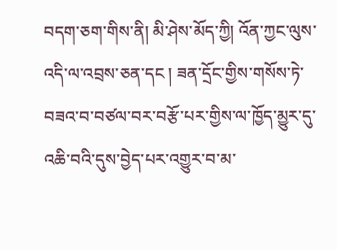བདག་ཅག་གིས་ནི། མི་ཤེས་མོད་ཀྱི། འོན་ཀྱང་ལུས་འདི་ལ་འབྲས་ཅན་དང ། ཟན་དྲོང་གྱིས་གསོས་ཏེ་བཟའ་བ་བཙལ་བར་བརྩོ་པར་གྱིས་ལ་ཁྱོད་མྱུར་དུ་འཆི་བའི་དུས་བྱེད་པར་འགྱུར་བ་མ་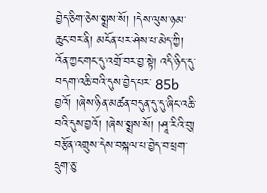བྱེད་ཅིག་ཅེས་སྨྲས་སོ། །དེས་ལུས་ཉམ་ཆུང་བར་ནི། མངོན་པར་ཤེས་པ་མེད་ཀྱི། འོན་ཀྱང་གང་དུ་འགྲོ་བར་བྱ་སྟེ། འདི་ཉིད་དུ་བདག་འཆི་བའི་དུས་བྱེད་པར་ 85b བྱའོ། །ཞེས་ཉིན་མཚན་བདུན་དུ་དུ་ཞིང་འཆི་བའི་དུས་བྱའོ། །ཞེས་སྨྲས་སོ། །ཤཱ་རིའི་བུ། བརྩོན་འགྲུས་དེས་བསྐལ་པ་བྱེད་བ་ཕྲག་དྲུག་ཅུ་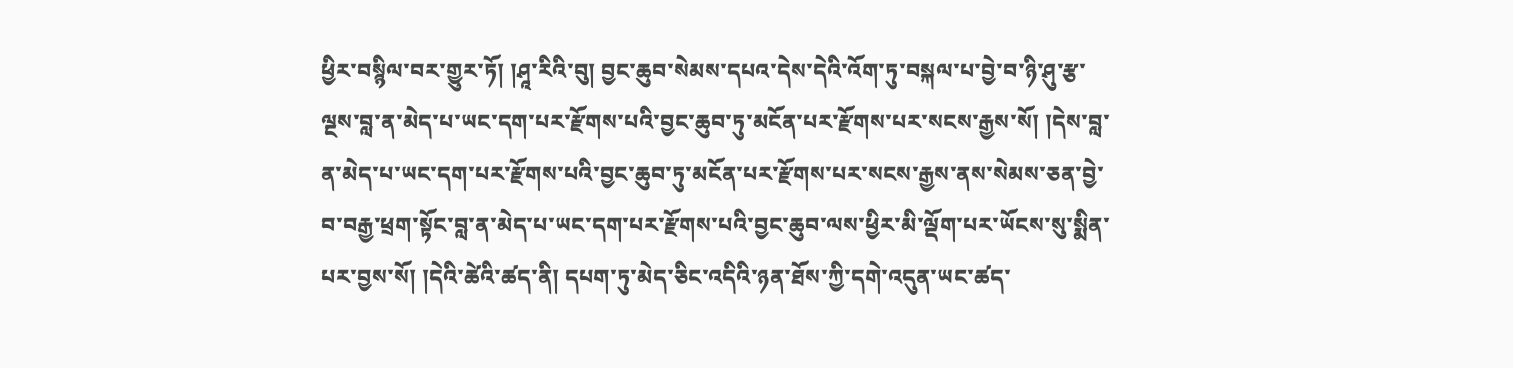ཕྱིར་བསྙིལ་བར་གྱུར་ཏོ། །ཤཱ་རིའི་བུ། བྱང་ཆུབ་སེམས་དཔའ་དེས་དེའི་འོག་ཏུ་བསྐལ་པ་བྱེ་བ་ཉི་ཤུ་རྩ་ལྔས་བླ་ན་མེད་པ་ཡང་དག་པར་རྫོགས་པའི་བྱང་ཆུབ་ཏུ་མངོན་པར་རྫོགས་པར་སངས་རྒྱས་སོ། །དེས་བླ་ན་མེད་པ་ཡང་དག་པར་རྫོགས་པའི་བྱང་ཆུབ་ཏུ་མངོན་པར་རྫོགས་པར་སངས་རྒྱས་ནས་སེམས་ཅན་བྱེ་བ་བརྒྱ་ཕྲག་སྟོང་བླ་ན་མེད་པ་ཡང་དག་པར་རྫོགས་པའི་བྱང་ཆུབ་ལས་ཕྱིར་མི་ལྡོག་པར་ཡོངས་སུ་སྨིན་པར་བྱས་སོ། །དེའི་ཚེའི་ཚད་ནི། དཔག་ཏུ་མེད་ཅིང་འདིའི་ཉན་ཐོས་ཀྱི་དགེ་འདུན་ཡང་ཚད་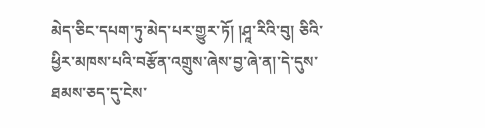མེད་ཅིང་དཔག་ཏུ་མེད་པར་གྱུར་ཏོ། །ཤཱ་རིའི་བུ། ཅིའི་ཕྱིར་མཁས་པའི་བརྩོན་འགྲུས་ཞེས་བྱ་ཞེ་ན།་དེ་དུས་ཐམས་ཅད་དུ་ངེས་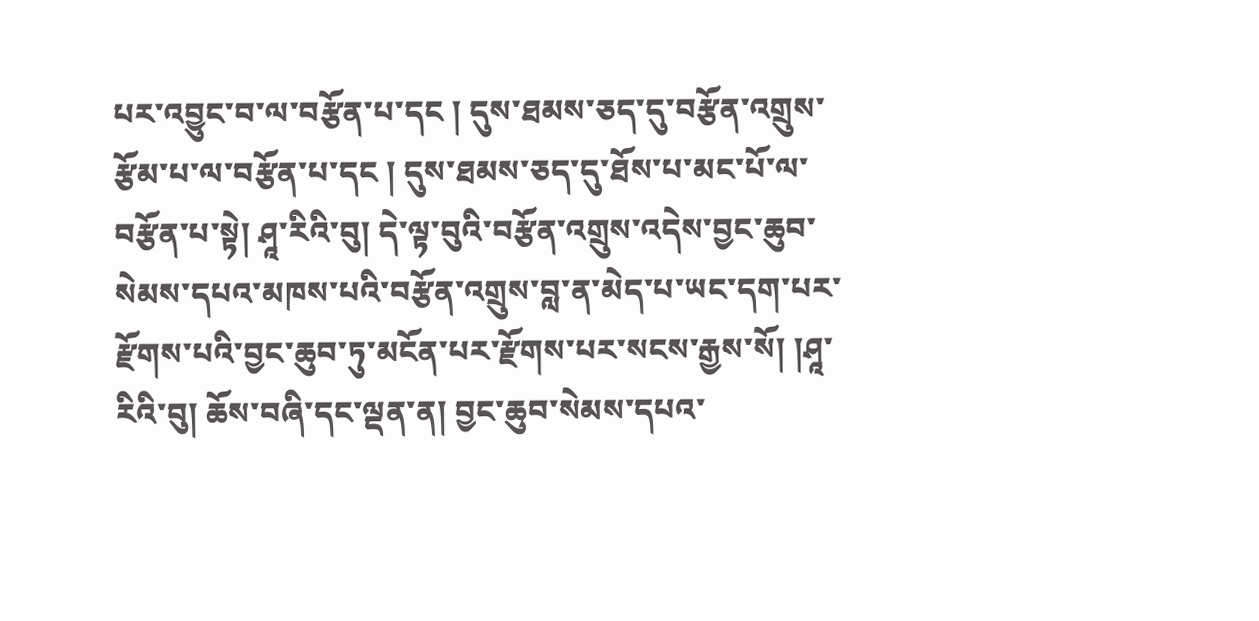པར་འབྱུང་བ་ལ་བརྩོན་པ་དང ། དུས་ཐམས་ཅད་དུ་བརྩོན་འགྲུས་རྩོམ་པ་ལ་བརྩོན་པ་དང ། དུས་ཐམས་ཅད་དུ་ཐོས་པ་མང་པོ་ལ་བརྩོན་པ་སྟེ། ཤཱ་རིའི་བུ། དེ་ལྟ་བུའི་བརྩོན་འགྲུས་འདེས་བྱང་ཆུབ་སེམས་དཔའ་མཁས་པའི་བརྩོན་འགྲུས་བླ་ན་མེད་པ་ཡང་དག་པར་རྫོགས་པའི་བྱང་ཆུབ་ཏུ་མངོན་པར་རྫོགས་པར་སངས་རྒྱས་སོ། །ཤཱ་རིའི་བུ། ཆོས་བཞི་དང་ལྡན་ན། བྱང་ཆུབ་སེམས་དཔའ་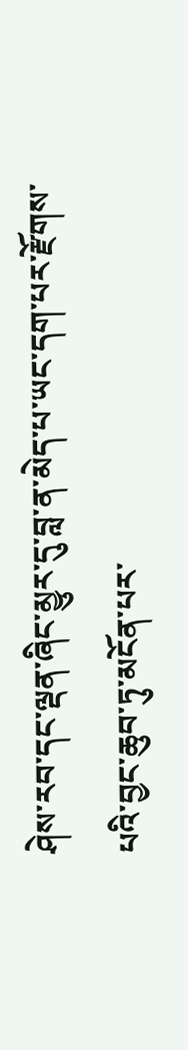ཤེས་རབ་དང་ལྡན་ཞིང་མྱུར་དུ་བླ་ན་མེད་པ་ཡང་དག་པར་རྫོགས་པའི་བྱང་ཆུབ་ཏུ་མངོན་པར་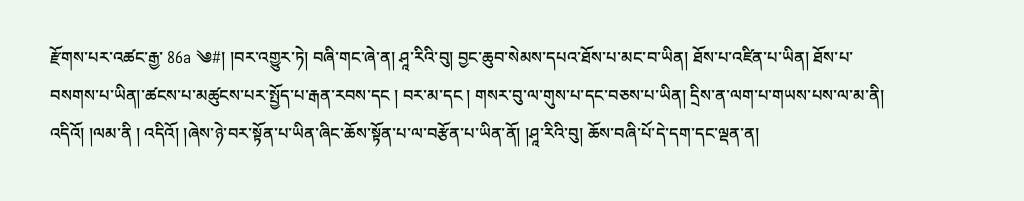རྫོགས་པར་འཚང་རྒྱ་ 86a ༄#། །བར་འགྱུར་ཏེ། བཞི་གང་ཞེ་ན། ཤཱ་རིའི་བུ། བྱང་ཆུབ་སེམས་དཔའ་ཐོས་པ་མང་བ་ཡིན། ཐོས་པ་འཛིན་པ་ཡིན། ཐོས་པ་བསགས་པ་ཡིན།་ཚངས་པ་མཚུངས་པར་སྤྱོད་པ་རྒན་རབས་དང ། བར་མ་དང ། གསར་བུ་ལ་གུས་པ་དང་བཅས་པ་ཡིན། དྲིས་ན་ལག་པ་གཡས་པས་ལ་མ་ནི། འདིའོ། །ལམ་ནི ། འདིའོ། །ཞེས་ཉེ་བར་སྟོན་པ་ཡིན་ཞིང་ཆོས་སྟོན་པ་ལ་བརྩོན་པ་ཡིན་ནོ། །ཤཱ་རིའི་བུ། ཆོས་བཞི་པོ་དེ་དག་དང་ལྡན་ན།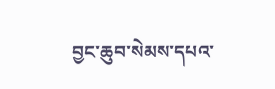བྱང་ཆུབ་སེམས་དཔའ་